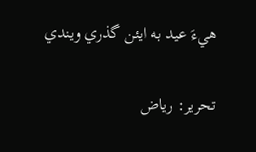هيءَ عيد به ايئن گذري ويندي

تحرير: رياض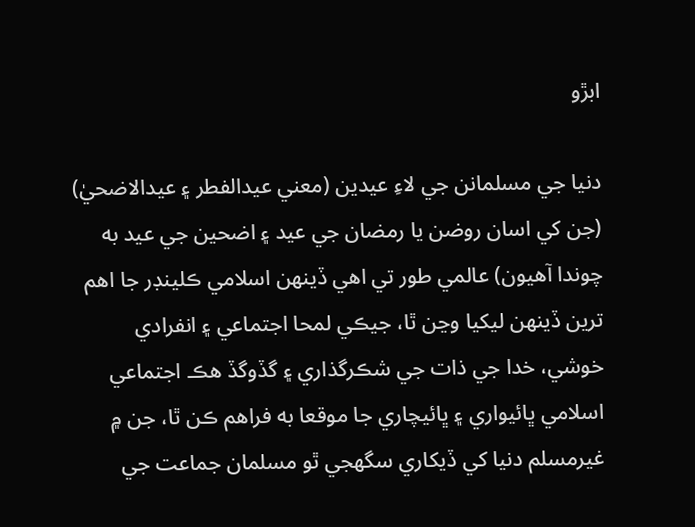ابڙو

دنيا جي مسلمانن جي لاءِ عيدين (معني عيدالفطر ۽ عيدالاضحيٰ) (جن کي اسان روضن يا رمضان جي عيد ۽ اضحين جي عيد به چوندا آهيون) عالمي طور تي اهي ڏينهن اسلامي ڪلينڊر جا اهم ترين ڏينهن ليکيا وڃن ٿا، جيڪي لمحا اجتماعي ۽ انفرادي خوشي، خدا جي ذات جي شڪرگذاري ۽ گڏوگڏ هڪ اجتماعي اسلامي ڀائيواري ۽ ڀائيچاري جا موقعا به فراهم ڪن ٿا، جن ۾ غيرمسلم دنيا کي ڏيکاري سگهجي ٿو مسلمان جماعت جي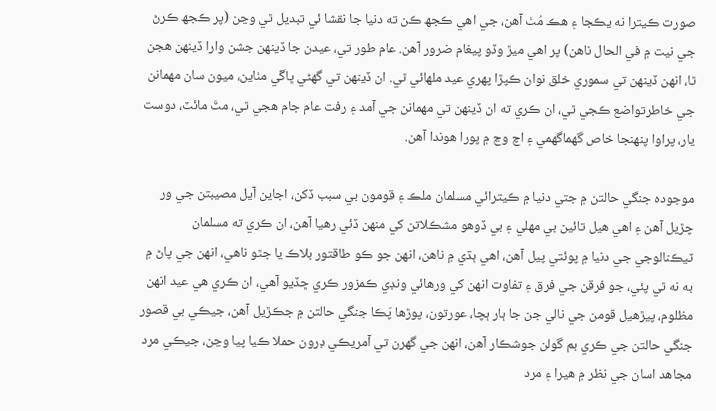صورت ڪيترا نه يڪجا ۽ هڪ مُٺ آهن، جي اهي ڪجھ ڪن ته دنيا جا نقشا ئي تبديل ٿي وڃن (پر ڪجھ ڪرڻ جي نيت ۾ في الحال ناهن) پر اهي ميڙ وڏو پيغام ضرور آهن. عام طور تي، عيدن جا ڏينهن جشن وارا ڏينهن هجن ٿا، انهن ڏينهن تي سموري خلق نوان ڪپڙا پهري عيد ملهائي ٿي. ان ڏينهن تي گهڻي ڀاڱي مٺاين، ميون سان مهمانن جي خاطرتواضع ڪجي ٿي، ان ڪري ته ان ڏينهن تي مهمانن جي آمد ۽ رفت عام جام هجي ٿي، مٽَ مائٽ، دوست يار، پراوا پنهنجا خاص گهماگهمي ۽ اچ وڃ ۾ پورا هوندا آهن.

موجوده جنگي حالتن ۾ جتي دنيا ۾ ڪيترائي مسلمان ملڪ ۽ قومون بي سبب ڏکن، اجاين آيل مصيبتن جي ور چڙيل آهن ۽ اهي هيل تائين بي مهلي ۽ بي ڏوهو مشڪلاتن کي منهن ڏئي رهيا آهن، ان ڪري ته مسلمان ٽيڪنالوجي جي دنيا ۾ پوئتي پيل آهن، اهي ٻڌي ۾ ناهن، انهن جو ڪو طاقتور بلاڪ يا جٿو ناهي، انهن جي پاڻ ۾ به نه ٿي پئي، جو فرقن جي فرق ۽ تفاوت انهن کي ورهائي ونڊي ڪمزور ڪري ڇڏيو آهي، ان ڪري هي عيد انهن مظلوم، پيڙهيل قومن جي نالي جن جا ٻار ٻچا، عورتون، پوڙها پَڪا جنگي حالتن ۾ جڪڙيل آهن، جيڪي بي قصور جنگي حالتن جي ڪري بم گولن جوشڪار آهن، انهن جي گهرن تي آمريڪي ڊرون حملا ڪيا پيا وڃن، جيڪي مرد مجاهد اسان جي نظر ۾ هيرا ۽ مرد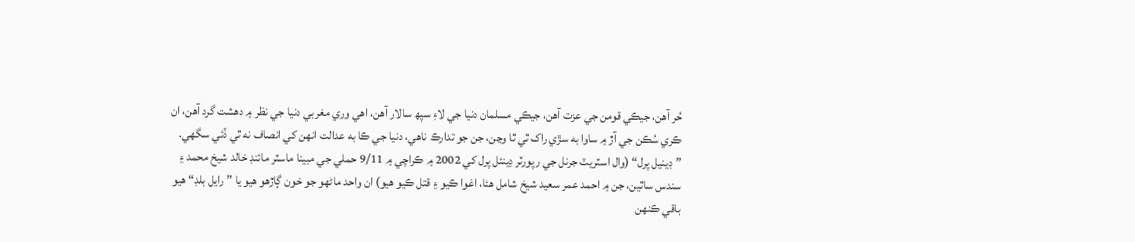حُر آهن، جيڪي قومن جي عزت آهن، جيڪي مسلمان دنيا جي لاءِ سپھ سالار آهن، اهي وري مغربي دنيا جي نظر ۾ دهشت گرد آهن، ان ڪري سُڪن جي آڙ ۾ ساوا به سڙي راک ٿي ٿا وڃن، جن جو تدارڪ ناهي، دنيا جي ڪا به عدالت انهن کي انصاف نه ٿي ڏئي سگهي. ”ڊينيل پرل“ (وال اسٽريٽ جرنل جي رپورٽر ڊينئل پرل کي 2002 ۾ ڪراچي ۾ 9/11 حملي جي مبينا ماسٽر مائنڊ خالد شيخ محمد ۽ سندس ساٿين، جن ۾ احمد عمر سعيد شيخ شامل هئا، اغوا ڪيو ۽ قتل ڪيو هيو) ان واحد ماڻهو جو خون ڳاڙهو هيو يا ”رايل بلڊ“ هيو باقي ڪنهن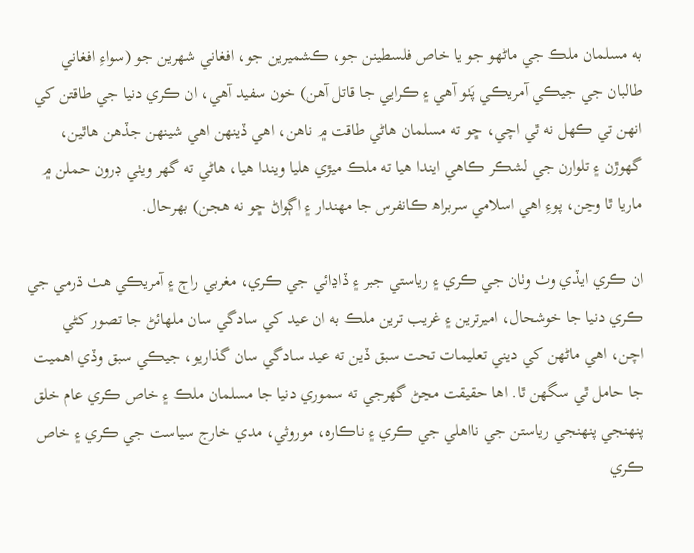به مسلمان ملڪ جي ماڻهو جو يا خاص فلسطينن جو، ڪشميرين جو، افغاني شهرين جو (سواءِ افغاني طالبان جي جيڪي آمريڪي پَٺو آهي ۽ ڪرايي جا قاتل آهن) خون سفيد آهي، ان ڪري دنيا جي طاقتن کي انهن تي ڪهل نه ٿي اچي، ڇو ته مسلمان هاڻي طاقت ۾ ناهن، اهي ڏينهن اهي شينهن جڏهن هاٿين، گهوڙن ۽ تلوارن جي لشڪر ڪاهي ايندا هيا ته ملڪ ميڙي هليا ويندا هيا، هاڻي ته گهر ويٺي ڊرون حملن ۾ ماريا ٿا وڃن، پوءِ اهي اسلامي سربراھ ڪانفرس جا مهندار ۽ اڳواڻ ڇو نه هجن) بهرحال.

ان ڪري ايڏي وٺ وٺان جي ڪري ۽ رياستي جبر ۽ ڏاڍائي جي ڪري، مغربي راڄ ۽ آمريڪي هٺ ڌرمي جي ڪري دنيا جا خوشحال، اميرترين ۽ غريب ترين ملڪ به ان عيد کي سادگي سان ملهائڻ جا تصور کڻي اچن، اهي ماڻهن کي ديني تعليمات تحت سبق ڏين ته عيد سادگي سان گذاريو، جيڪي سبق وڏي اهميت جا حامل ٿي سگهن ٿا. اها حقيقت مڃڻ گهرجي ته سموري دنيا جا مسلمان ملڪ ۽ خاص ڪري عام خلق پنهنجي پنهنجي رياستن جي نااهلي جي ڪري ۽ ناڪاره، موروثي، مدي خارج سياست جي ڪري ۽ خاص ڪري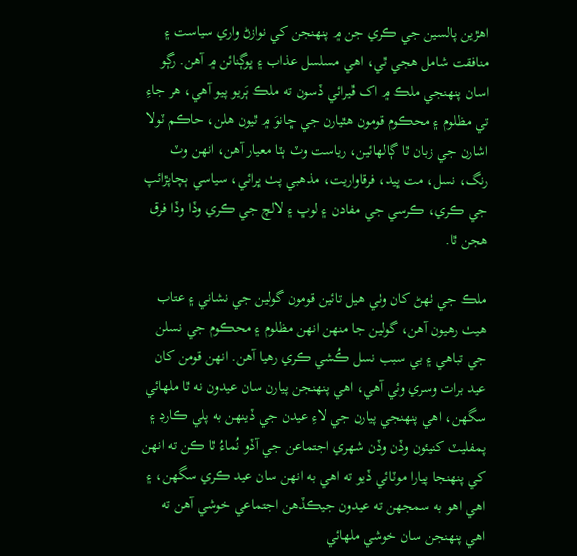اهڙين پالسين جي ڪري جن ۾ پنهنجن کي نوازڻ واري سياست ۽ منافقت شامل هجي ٿي، اهي مسلسل عذاب ۽ ڀوڳنائن ۾ آهن. رڳو اسان پنهنجي ملڪ ۾ اک ڦيرائي ڏسون ته ملڪ ٻَريو پيو آهي، هر جاءِ تي مظلوم ۽ محڪوم قومون هٿيارن جي ڇانوَ ۾ ٿيون هلن، حاڪم ٽولا اشارن جي زبان ٿا ڳالهائين، رياست وٽ ٻٽا معيار آهن، انهن وٽ رنگ، نسل، مت ڀيد، فرقاواريت، مذهبي پٺ ڀرائي، سياسي ٻچاپڙائپ جي ڪري، ڪرسي جي مفادن ۽ لوڀ ۽ لالچ جي ڪري وڏا وڏا فرق هجن ٿا.

ملڪ جي ٺهڻ کان وٺي هيل تائين قومون گولين جي نشاني ۽ عتاب هيٺ رهيون آهن، گولين جا منهن انهن مظلوم ۽ محڪوم جي نسلن جي تباهي ۽ بي سبب نسل ڪُشي ڪري رهيا آهن. انهن قومن کان عيد برات وسري وئي آهي، اهي پنهنجن پيارن سان عيدون نه ٿا ملهائي سگهن، اهي پنهنجي پيارن جي لاءِ عيدن جي ڏينهن به پلي ڪارڊ ۽ پمفليٽ کنيئون وڏن وڏن شهري اجتماعن جي آڏو نُماءُ ٿا ڪن ته انهن کي پنهنجا پيارا موٽائي ڏيو ته اهي به انهن سان عيد ڪري سگهن، ۽ اهي اهو به سمجهن ته عيدون جيڪڏهن اجتماعي خوشي آهن ته اهي پنهنجن سان خوشي ملهائي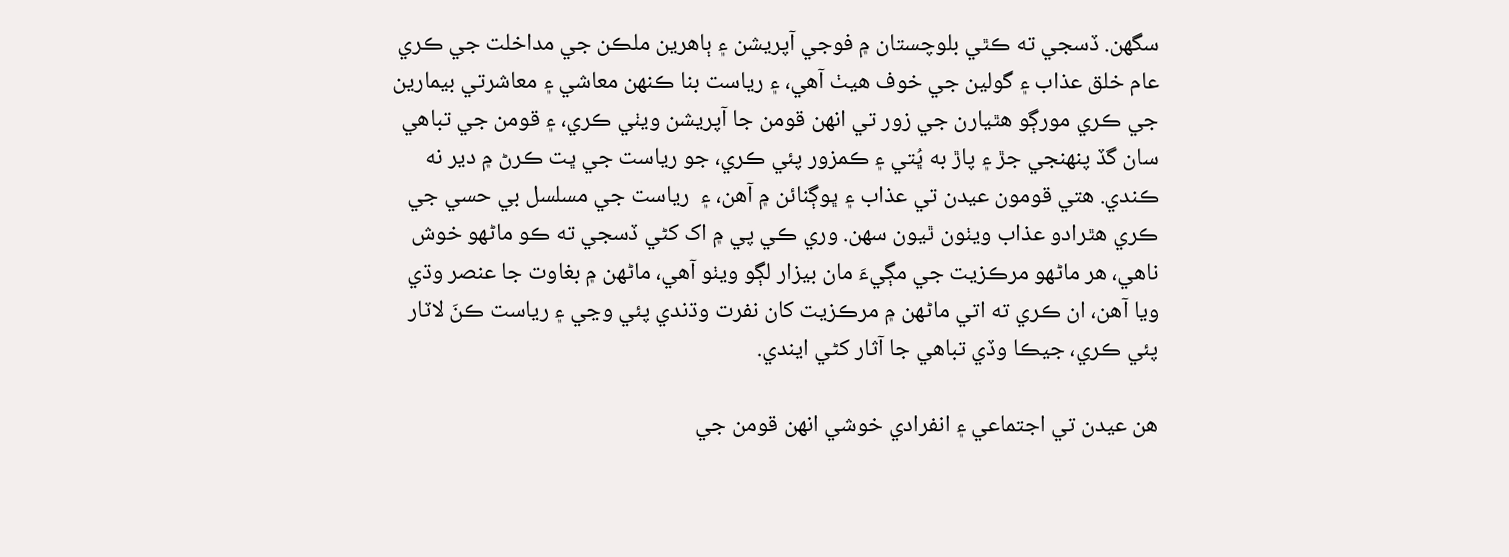سگهن. ڏسجي ته ڪٿي بلوچستان ۾ فوجي آپريشن ۽ ٻاهرين ملڪن جي مداخلت جي ڪري عام خلق عذاب ۽ گولين جي خوف هيٺ آهي، ۽ رياست بنا ڪنهن معاشي ۽ معاشرتي بيمارين جي ڪري مورڳو هٿيارن جي زور تي انهن قومن جا آپريشن ويٺي ڪري، ۽ قومن جي تباهي سان گڏ پنهنجي جڙ ۽ پاڙ به ڀُتي ۽ ڪمزور پئي ڪري، جو رياست جي ڀت ڪرڻ ۾ دير نه ڪندي. هتي قومون عيدن تي عذاب ۽ ڀوڳنائن ۾ آهن، ۽  رياست جي مسلسل بي حسي جي ڪري هٿرادو عذاب ويٺون ٿيون سهن. وري ڪي پي ۾ اک کڻي ڏسجي ته ڪو ماڻهو خوش ناهي، هر ماڻهو مرڪزيت جي مڳيءَ مان بيزار لڳو ويٺو آهي، ماڻهن ۾ بغاوت جا عنصر وڌي ويا آهن، ان ڪري ته اتي ماڻهن ۾ مرڪزيت کان نفرت وڌندي پئي وڃي ۽ رياست ڪنَ لاٽار پئي ڪري، جيڪا وڏي تباهي جا آثار کڻي ايندي.

هن عيدن تي اجتماعي ۽ انفرادي خوشي انهن قومن جي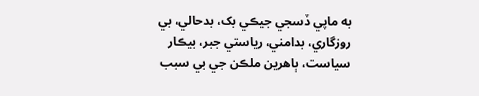به ماپي ڏسجي جيڪي بک، بدحالي، بي روزگاري، بدامني، رياستي جبر، بيڪار سياست، ٻاهرين ملڪن جي بي سبب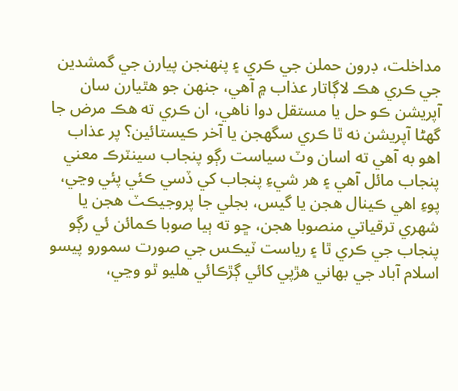مداخلت، ڊرون حملن جي ڪري ۽ پنهنجن پيارن جي گمشدين جي ڪري هڪ لاڳاتار عذاب ۾ آهي، جنهن جو هٿيارن سان آپريشن ڪو حل يا مستقل دوا ناهي، ان ڪري ته هڪ مرض جا گهڻا آپريشن نه ٿا ڪري سگهجن يا آخر ڪيستائين؟ پر عذاب اهو به آهي ته اسان وٽ سياست رڳو پنجاب سينٽرڪ معني پنجاب مائل آهي ۽ هر شيءِ پنجاب کي ڏسي ڪئي پئي وڃي، پوءِ اهي ڪينال هجن يا گيس، بجلي جا پروجيڪٽ هجن يا شهري ترقياتي منصوبا هجن، ڇو ته ٻيا صوبا ڪمائن ئي رڳو پنجاب جي ڪري ٿا ۽ رياست ٽيڪس جي صورت سمورو پيسو اسلام آباد جي بهاني هڙپي کائي ڳڙڪائي هليو ٿو وڃي،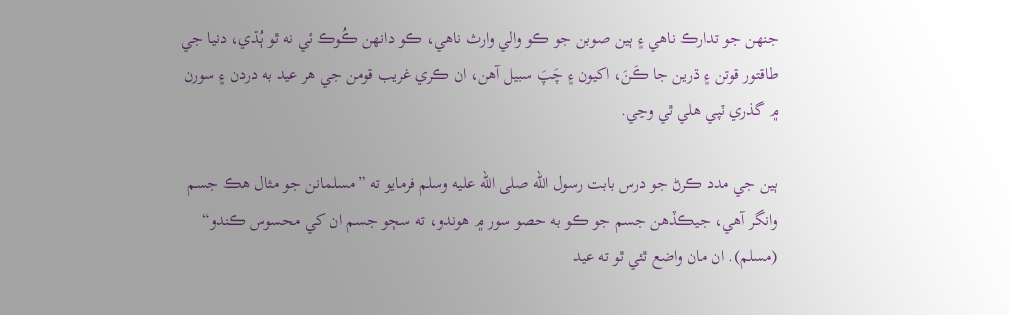جنهن جو تدارڪ ناهي ۽ ٻين صوبن جو ڪو والي وارث ناهي، ڪو دانهن ڪُوڪ ئي نه ٿو ٻُڌي، دنيا جي طاقتور قوتن ۽ ڌرين جا ڪَنَ، اکيون ۽ چَپَ سبيل آهن، ان ڪري غريب قومن جي هر عيد به دردن ۽ سورن ۾ گذري ٽپي هلي ٿي وڃي.

ٻين جي مدد ڪرڻ جو درس بابت رسول الله صلى الله عليه وسلم فرمايو ته ”مسلمانن جو مثال هڪ جسم وانگر آهي، جيڪڏهن جسم جو ڪو به حصو سور ۾ هوندو، ته سڄو جسم ان کي محسوس ڪندو“ (مسلم). ان مان واضع ٿئي ٿو ته عيد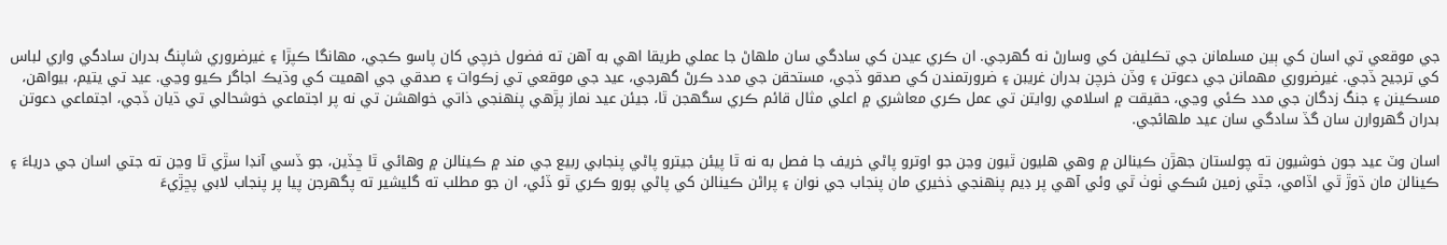جي موقعي تي اسان کي ٻين مسلمانن جي تڪليفن کي وسارڻ نه گهرجي. ان ڪري عيدن کي سادگي سان ملهاڻ جا عملي طريقا اهي به آهن ته فضول خرچي کان پاسو ڪجي، مهانگا ڪپڙا ۽ غيرضروري شاپنگ بدران سادگي واري لباس کي ترجيح ڏجي. غيرضروري مهمانن جي دعوتن ۽ وڏن خرچن بدران غريبن ۽ ضرورتمندن کي صدقو ڏجي، مستحقن جي مدد ڪرڻ گهرجي، عيد جي موقعي تي زڪوات ۽ صدقي جي اهميت کي وڌيڪ اجاگر ڪيو وڃي. عيد تي يتيم، بيواهن، مسڪينن ۽ جنگ زدگان جي مدد ڪئي وڃي، حقيقت ۾ اسلامي روايتن تي عمل ڪري معاشري ۾ اعلي مثال قائم ڪري سگهجن ٿا، جيئن عيد نماز پڙهي پنهنجي ذاتي خواهشن تي نه پر اجتماعي خوشحالي تي ڌيان ڏجي، اجتماعي دعوتن بدران گهروارن سان گڏ سادگي سان عيد ملهائجي.

اسان وٽ عيد جون خوشيون ته چولستان جهڙن ڪينالن ۾ وهي هليون ٿيون وڃن جو اوترو پاڻي خريف جا فصل به نه ٿا پيئن جيترو پاڻي پنجابي ربيع جي مند ۾ ڪينالن ۾ وهائي ٿا ڇڏين، جو ڏسي آنڊا سڙي ٿا وڃن ته جتي اسان جي درياءَ ۽ ڪينالن مان ڌوڙ ٿي اڏامي، جٿي زمين سُڪي ٺوٺ ٿي وئي آهي پر ڊيم پنهنجي ذخيري مان پنجاب جي نوان ۽ پراڻن ڪينالن کي پاڻي پورو ڪري ٿو ڏئي، ان جو مطلب ته گليشير ته پگهرجن پيا پر پنجاب لابي پڇڙيءَ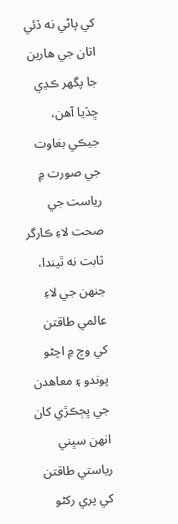کي پاڻي نه ڏئي اتان جي هارين جا پگهر ڪڍي ڇڏيا آهن، جيڪي بغاوت جي صورت ۾ رياست جي صحت لاءِ ڪارگر ثابت نه ٿيندا، جنهن جي لاءِ عالمي طاقتن کي وچ ۾ اچڻو پوندو ۽ معاهدن جي ڀڄڪڙي کان انهن سڀني رياستي طاقتن کي پري رکڻو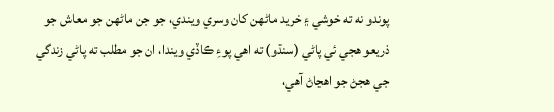پوندو نه ته خوشي ۽ خريد ماڻهن کان وسري ويندي، جو جن ماڻهن جو معاش جو ذريعو هجي ئي پاڻي (سنڌو) ته اهي پوءِ ڪاڏي ويندا، ان جو مطلب ته پاڻي زندگي جي هجڻ جو اهڃاڻ آهي،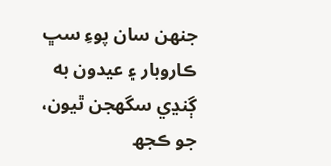جنهن سان پوءِ سڀ ڪاروبار ۽ عيدون به ڳنڍي سگهجن ٿيون، جو ڪجھ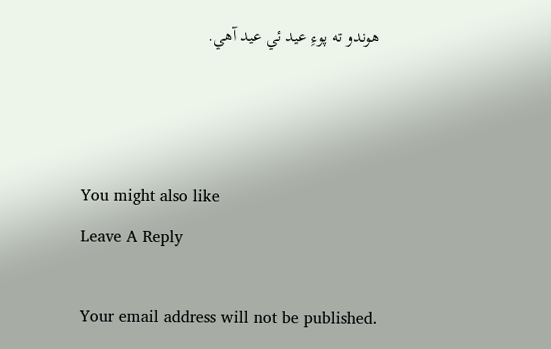هوندو ته پوءِ عيد ئي عيد آهي.



You might also like
Leave A Reply

Your email address will not be published.